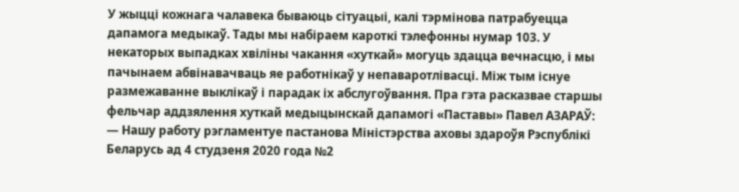У жыцці кожнага чалавека бываюць сітуацыі, калі тэрмінова патрабуецца дапамога медыкаў. Тады мы набіраем кароткі тэлефонны нумар 103. У некаторых выпадках хвіліны чакання «хуткай» могуць здацца вечнасцю, і мы пачынаем абвінавачваць яе работнікаў у непаваротлівасці. Між тым існуе размежаванне выклікаў і парадак іх абслугоўвання. Пра гэта расказвае старшы фельчар аддзялення хуткай медыцынскай дапамогі «Паставы» Павел АЗАРАЎ:
— Нашу работу рэгламентуе пастанова Міністэрства аховы здароўя Рэспублікі Беларусь ад 4 студзеня 2020 года №2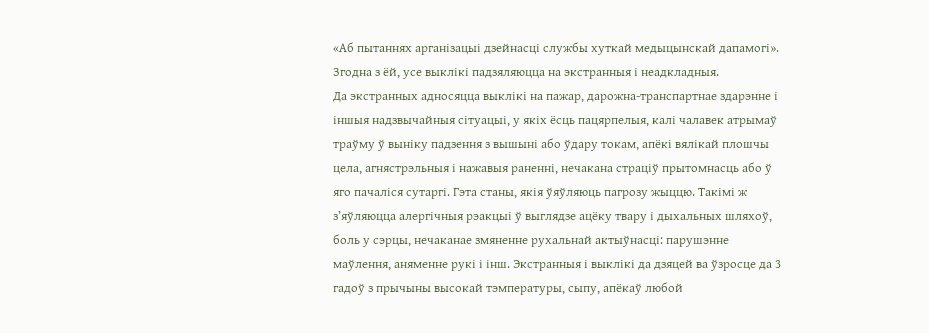«Аб пытаннях арганізацыі дзейнасці службы хуткай медыцынскай дапамогі». Згодна з ёй, усе выклікі падзяляюцца на экстранныя і неадкладныя.
Да экстранных адносяцца выклікі на пажар, дарожна-транспартнае здарэнне і іншыя надзвычайныя сітуацыі, у якіх ёсць пацярпелыя, калі чалавек атрымаў траўму ў выніку падзення з вышыні або ўдару токам, апёкі вялікай плошчы цела, агнястрэльныя і нажавыя раненні, нечакана страціў прытомнасць або ў яго пачаліся сутаргі. Гэта станы, якія ўяўляюць пагрозу жыццю. Такімі ж з’яўляюцца алергічныя рэакцыі ў выглядзе ацёку твару і дыхальных шляхоў, боль у сэрцы, нечаканае змяненне рухальнай актыўнасці: парушэнне маўлення, аняменне рукі і інш. Экстранныя і выклікі да дзяцей ва ўзросце да 3 гадоў з прычыны высокай тэмпературы, сыпу, апёкаў любой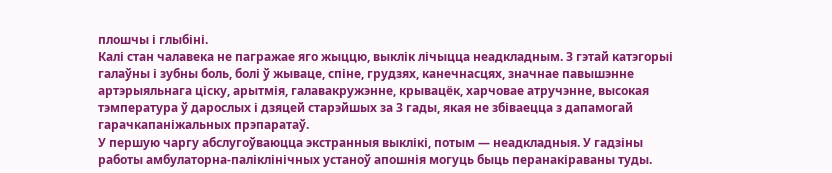плошчы і глыбіні.
Калі стан чалавека не пагражае яго жыццю, выклік лічыцца неадкладным. З гэтай катэгорыі галаўны і зубны боль, болі ў жываце, спіне, грудзях, канечнасцях, значнае павышэнне артэрыяльнага ціску, арытмія, галавакружэнне, крывацёк, харчовае атручэнне, высокая тэмпература ў дарослых і дзяцей старэйшых за 3 гады, якая не збіваецца з дапамогай гарачкапаніжальных прэпаратаў.
У першую чаргу абслугоўваюцца экстранныя выклікі, потым — неадкладныя. У гадзіны работы амбулаторна-паліклінічных устаноў апошнія могуць быць перанакіраваны туды.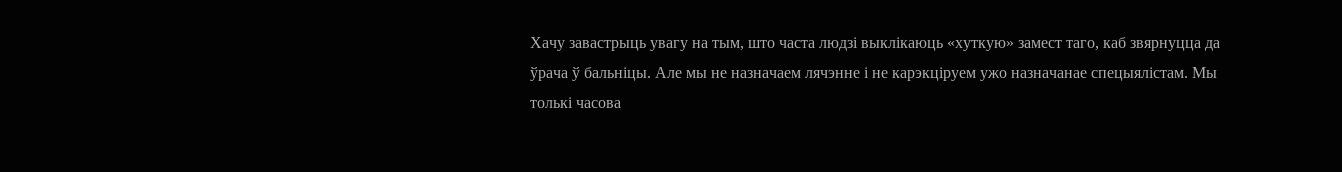Хачу завастрыць увагу на тым, што часта людзі выклікаюць «хуткую» замест таго, каб звярнуцца да ўрача ў бальніцы. Але мы не назначаем лячэнне і не карэкціруем ужо назначанае спецыялістам. Мы толькі часова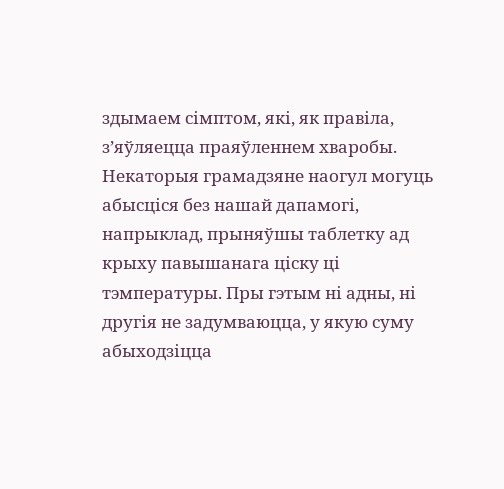здымаем сімптом, які, як правіла, з’яўляецца праяўленнем хваробы. Некаторыя грамадзяне наогул могуць абысціся без нашай дапамогі, напрыклад, прыняўшы таблетку ад крыху павышанага ціску ці тэмпературы. Пры гэтым ні адны, ні другія не задумваюцца, у якую суму абыходзіцца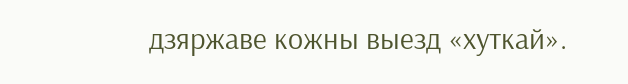дзяржаве кожны выезд «хуткай».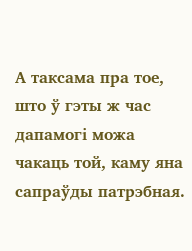А таксама пра тое, што ў гэты ж час дапамогі можа чакаць той, каму яна сапраўды патрэбная.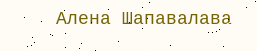Алена Шапавалава